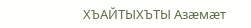ХЪАЙТЫХЪТЫ Азæмæт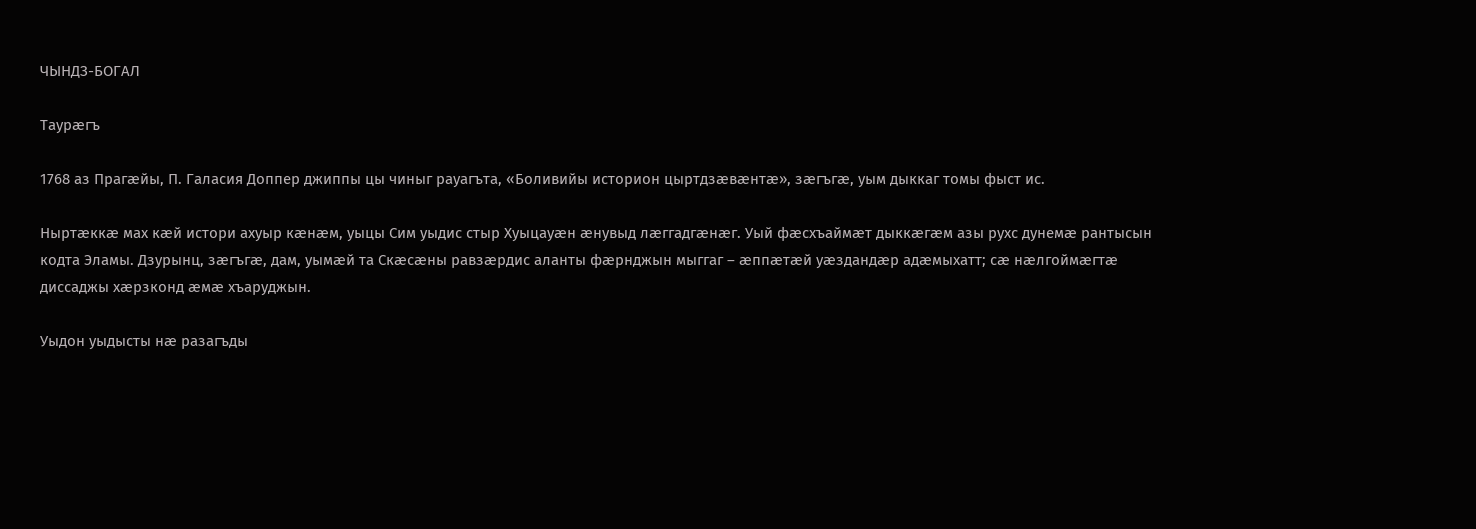ЧЫНДЗ-БОГАЛ

Таурæгъ

1768 аз Прагæйы, П. Галасия Доппер джиппы цы чиныг рауагъта, «Боливийы историон цыртдзæвæнтæ», зæгъгæ, уым дыккаг томы фыст ис.

Ныртæккæ мах кæй истори ахуыр кæнæм, уыцы Сим уыдис стыр Хуыцауæн æнувыд лæггадгæнæг. Уый фæсхъаймæт дыккæгæм азы рухс дунемæ рантысын кодта Эламы. Дзурынц, зæгъгæ, дам, уымæй та Скæсæны равзæрдис аланты фæрнджын мыггаг – æппæтæй уæздандæр адæмыхатт; сæ нæлгоймæгтæ диссаджы хæрзконд æмæ хъаруджын.

Уыдон уыдысты нæ разагъды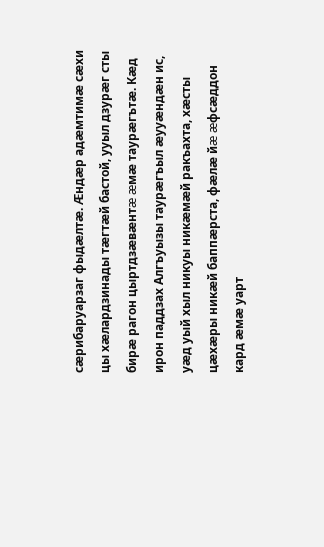сæрибаруарзаг фыдæлтæ. Æндæр адæмтимæ сæхи цы хæлардзинады тæгтæй бастой, ууыл дзурæг сты бирæ рагон цыртдзæвæнтæ æмæ таурæгътæ. Кæд ирон паддзах Алгъуызы таурæгъыл æууæндæн ис, уæд уый хыл никуы никæмæй ракъахта, хæсты цæхæры никæй баппæрста, фæлæ йæ æфсæддон кард æмæ уарт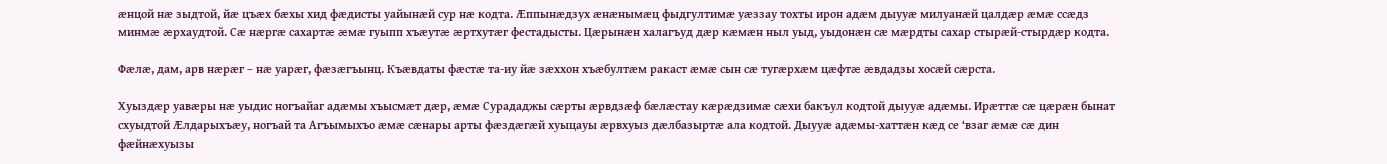æнцой нæ зыдтой, йæ цъæх бæхы хид фæдисты уайынæй сур нæ кодта. Æппынæдзух æнæнымæц фыдгултимæ уæззау тохты ирон адæм дыууæ милуанæй цалдæр æмæ ссæдз минмæ æрхаудтой. Сæ нæргæ сахартæ æмæ гуыпп хъæутæ æртхутæг фестадысты. Цæрынæн халагъуд дæр кæмæн ныл уыд, уыдонæн сæ мæрдты сахар стырæй-стырдæр кодта.

Фæлæ, дам, арв нæрæг – нæ уарæг, фæзæгъынц. Къæвдаты фæстæ та-иу йæ зæххон хъæбултæм ракаст æмæ сын сæ тугæрхæм цæфтæ æвдадзы хосæй сæрста.

Хуыздæр уавæры нæ уыдис ногъайаг адæмы хъысмæт дæр, æмæ Сурададжы сæрты æрвдзæф бæлæстау кæрæдзимæ сæхи бакъул кодтой дыууæ адæмы. Ирæттæ сæ цæрæн бынат схуыдтой Æлдарыхъæу, ногъай та Агъымыхъо æмæ сæнары арты фæздæгæй хуыцауы æрвхуыз дæлбазыртæ ала кодтой. Дыууæ адæмы-хаттæн кæд се ‘взаг æмæ сæ дин фæйнæхуызы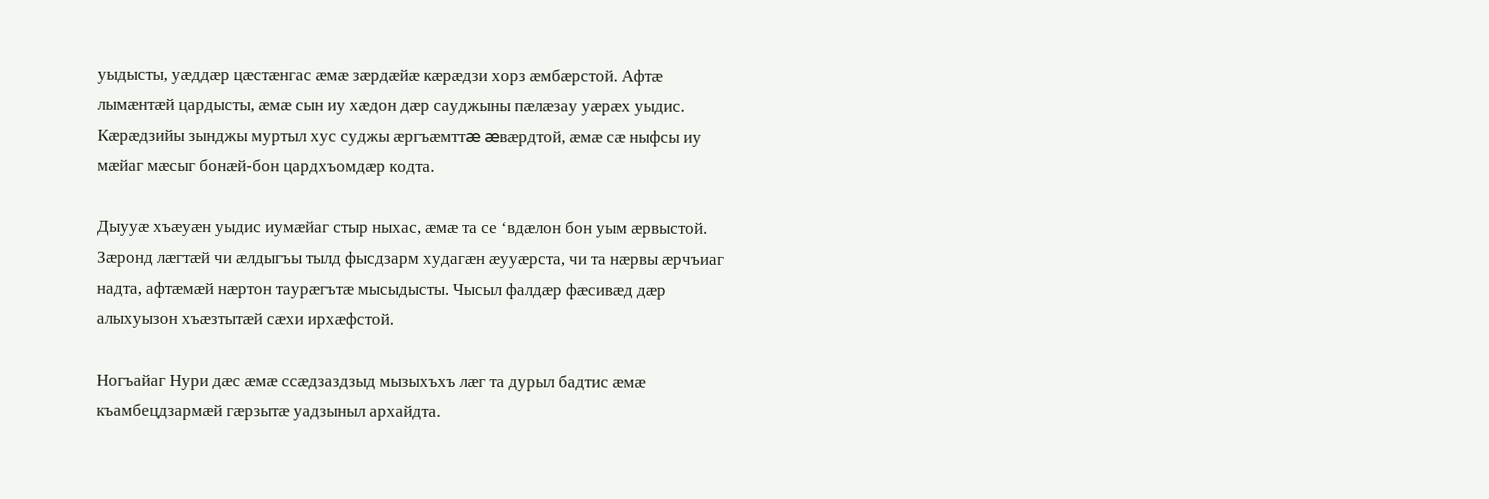уыдысты, уæддæр цæстæнгас æмæ зæрдæйæ кæрæдзи хорз æмбæрстой. Афтæ лымæнтæй цардысты, æмæ сын иу хæдон дæр сауджыны пæлæзау уæрæх уыдис. Кæрæдзийы зынджы муртыл хус суджы æргъæмттæ æвæрдтой, æмæ сæ ныфсы иу мæйаг мæсыг бонæй-бон цардхъомдæр кодта.

Дыууæ хъæуæн уыдис иумæйаг стыр ныхас, æмæ та се ‘вдæлон бон уым æрвыстой. Зæронд лæгтæй чи æлдыгъы тылд фысдзарм худагæн æууæрста, чи та нæрвы æрчъиаг надта, афтæмæй нæртон таурæгътæ мысыдысты. Чысыл фалдæр фæсивæд дæр алыхуызон хъæзтытæй сæхи ирхæфстой.

Ногъайаг Нури дæс æмæ ссæдзаздзыд мызыхъхъ лæг та дурыл бадтис æмæ къамбецдзармæй гæрзытæ уадзыныл архайдта.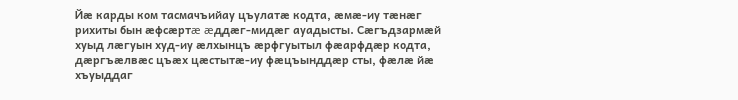Йæ карды ком тасмачъийау цъулатæ кодта, æмæ-иу тæнæг рихиты бын æфсæртæ æддæг-мидæг ауадысты. Сæгъдзармæй хуыд лæгуын худ-иу æлхынцъ æрфгуытыл фæарфдæр кодта, дæргъæлвæс цъæх цæстытæ-иу фæцъынддæр сты, фæлæ йæ хъуыддаг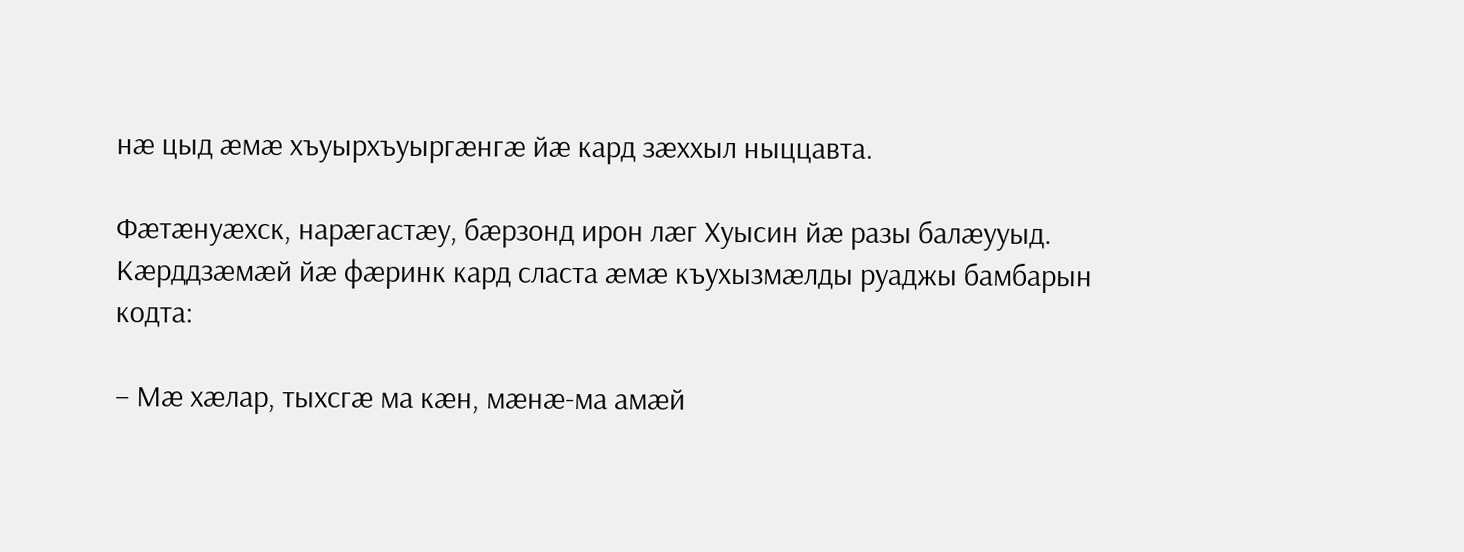нæ цыд æмæ хъуырхъуыргæнгæ йæ кард зæххыл ныццавта.

Фæтæнуæхск, нарæгастæу, бæрзонд ирон лæг Хуысин йæ разы балæууыд. Кæрддзæмæй йæ фæринк кард сласта æмæ къухызмæлды руаджы бамбарын кодта:

– Мæ хæлар, тыхсгæ ма кæн, мæнæ-ма амæй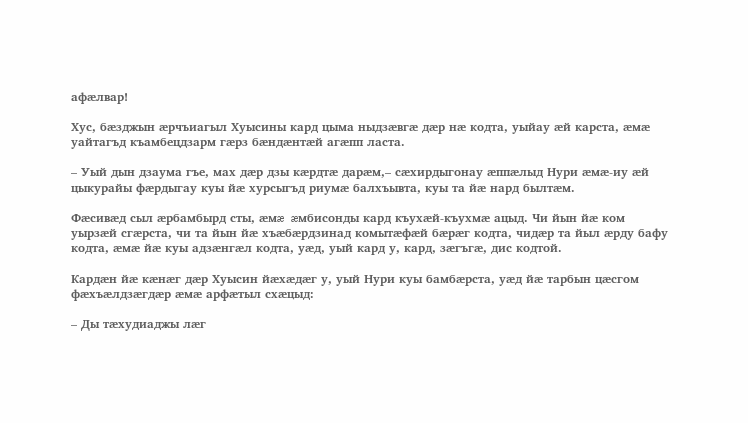афæлвар!

Хус, бæзджын æрчъиагыл Хуысины кард цыма ныдзæвгæ дæр нæ кодта, уыйау æй карста, æмæ уайтагъд къамбецдзарм гæрз бæндæнтæй агæпп ласта.

– Уый дын дзаума гъе, мах дæр дзы кæрдтæ дарæм,– сæхирдыгонау æппæлыд Нури æмæ-иу æй цыкурайы фæрдыгау куы йæ хурсыгъд риумæ балхъывта, куы та йæ нард былтæм.

Фæсивæд сыл æрбамбырд сты, æмæ æмбисонды кард къухæй-къухмæ ацыд. Чи йын йæ ком уырзæй сгæрста, чи та йын йæ хъæбæрдзинад комытæфæй бæрæг кодта, чидæр та йыл æрду бафу кодта, æмæ йæ куы адзæнгæл кодта, уæд, уый кард у, кард, зæгъгæ, дис кодтой.

Кардæн йæ кæнæг дæр Хуысин йæхæдæг у, уый Нури куы бамбæрста, уæд йæ тарбын цæсгом фæхъæлдзæгдæр æмæ арфæтыл схæцыд:

– Ды тæхудиаджы лæг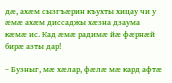дæ, ахæм сызгъæрин къухты хицау чи у æмæ ахæм диссаджы хæзна дзаума кæмæ ис. Кад æмæ радимæ йæ фæрнæй бирæ азты дар!

– Бузныг, мæ хæлар, фæлæ мæ кард афтæ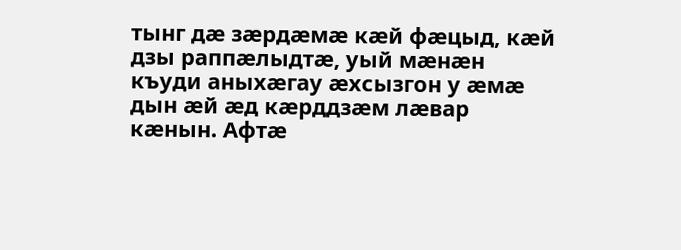тынг дæ зæрдæмæ кæй фæцыд, кæй дзы раппæлыдтæ, уый мæнæн къуди аныхæгау æхсызгон у æмæ дын æй æд кæрддзæм лæвар кæнын. Афтæ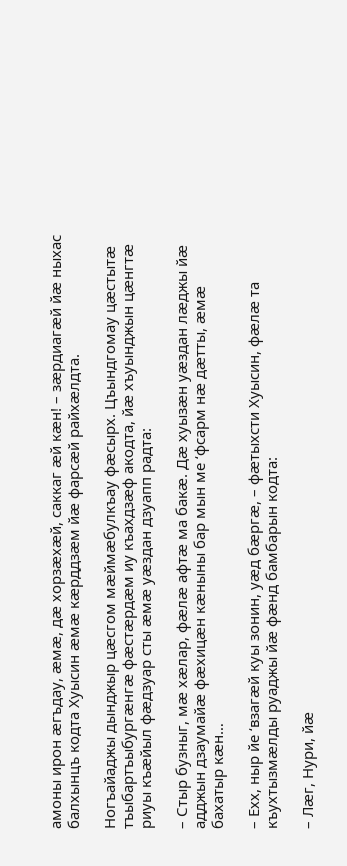амоны ирон æгъдау, æмæ, дæ хорзæхæй, саккаг æй кæн! – зæрдиагæй йæ ныхас балхынцъ кодта Хуысин æмæ кæрддзæм йæ фарсæй райхæлдта.

Ногъайаджы дынджыр цæсгом мæймæбулкъау фæсырх. Цъындгомау цæстытæ тъыбартъыбургæнгæ фæстæрдæм иу къахдзæф акодта, йæ хъуынджын цæнгтæ риуы къæйыл фæдзуар сты æмæ уæздан дзуапп радта:

– Стыр бузныг, мæ хæлар, фæлæ афтæ ма бакæ. Дæ хуызæн уæздан лæджы йæ адджын дзаумайæ фæхицæн кæныны бар мын ме ‘фсарм нæ дæтты, æмæ бахатыр кæн…

– Ехх, ныр йе ‘взагæй куы зонин, уæд бæргæ, – фæтыхсти Хуысин, фæлæ та къухтызмæлды руаджы йæ фæнд бамбарын кодта:

– Лæг, Нури, йæ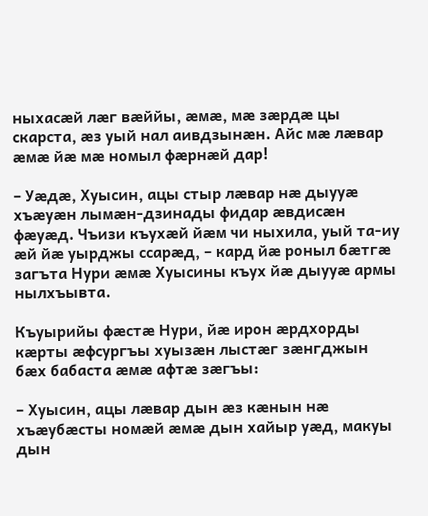ныхасæй лæг вæййы, æмæ, мæ зæрдæ цы скарста, æз уый нал аивдзынæн. Айс мæ лæвар æмæ йæ мæ номыл фæрнæй дар!

– Уæдæ, Хуысин, ацы стыр лæвар нæ дыууæ хъæуæн лымæн-дзинады фидар æвдисæн фæуæд. Чъизи къухæй йæм чи ныхила, уый та-иу æй йæ уырджы ссарæд, – кард йæ роныл бæтгæ загъта Нури æмæ Хуысины къух йæ дыууæ армы нылхъывта.

Къуырийы фæстæ Нури, йæ ирон æрдхорды кæрты æфсургъы хуызæн лыстæг зæнгджын бæх бабаста æмæ афтæ зæгъы:

– Хуысин, ацы лæвар дын æз кæнын нæ хъæубæсты номæй æмæ дын хайыр уæд, макуы дын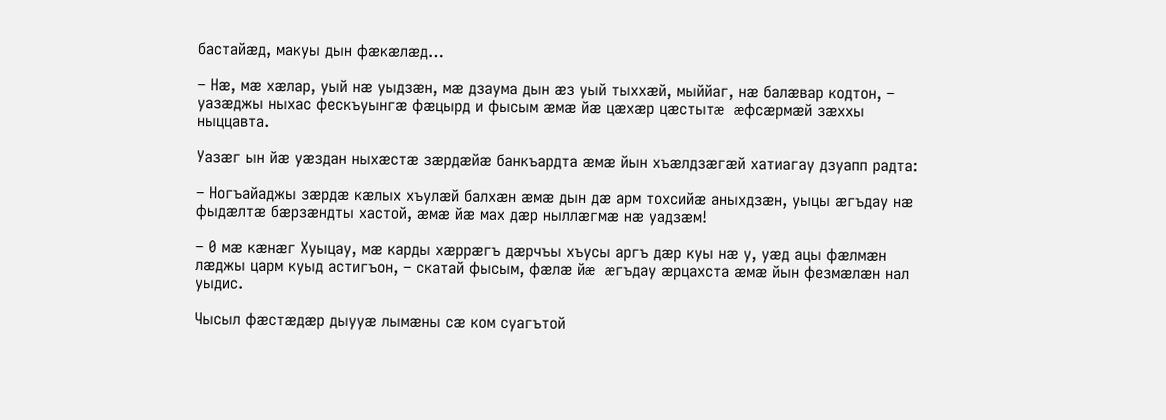бастайæд, макуы дын фæкæлæд…

– Нæ, мæ хæлар, уый нæ уыдзæн, мæ дзаума дын æз уый тыххæй, мыййаг, нæ балæвар кодтон, – уазæджы ныхас фескъуынгæ фæцырд и фысым æмæ йæ цæхæр цæстытæ æфсæрмæй зæххы ныццавта.

Уазæг ын йæ уæздан ныхæстæ зæрдæйæ банкъардта æмæ йын хъæлдзæгæй хатиагау дзуапп радта:

– Ногъайаджы зæрдæ кæлых хъулæй балхæн æмæ дын дæ арм тохсийæ аныхдзæн, уыцы æгъдау нæ фыдæлтæ бæрзæндты хастой, æмæ йæ мах дæр ныллæгмæ нæ уадзæм!

– 0 мæ кæнæг Хуыцау, мæ карды хæррæгъ дæрчъы хъусы аргъ дæр куы нæ у, уæд ацы фæлмæн лæджы царм куыд астигъон, – скатай фысым, фæлæ йæ æгъдау æрцахста æмæ йын фезмæлæн нал уыдис.

Чысыл фæстæдæр дыууæ лымæны сæ ком суагътой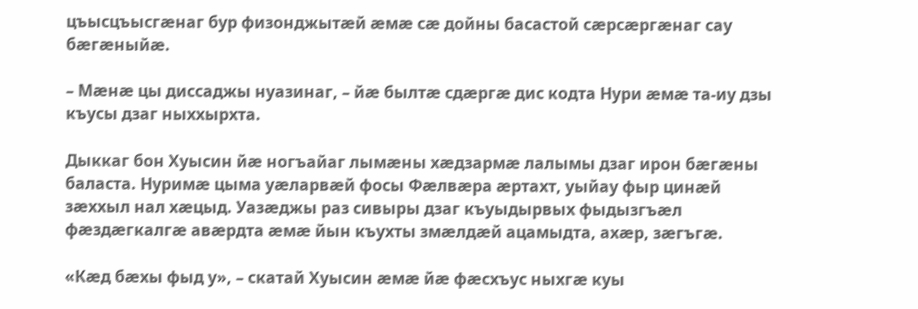цъысцъысгæнаг бур физонджытæй æмæ сæ дойны басастой сæрсæргæнаг сау бæгæныйæ.

– Мæнæ цы диссаджы нуазинаг, – йæ былтæ сдæргæ дис кодта Нури æмæ та-иу дзы къусы дзаг ныххырхта.

Дыккаг бон Хуысин йæ ногъайаг лымæны хæдзармæ лалымы дзаг ирон бæгæны баласта. Нуримæ цыма уæларвæй фосы Фæлвæра æртахт, уыйау фыр цинæй зæххыл нал хæцыд. Уазæджы раз сивыры дзаг къуыдырвых фыдызгъæл фæздæгкалгæ авæрдта æмæ йын къухты змæлдæй ацамыдта, ахæр, зæгъгæ.

«Кæд бæхы фыд у», – скатай Хуысин æмæ йæ фæсхъус ныхгæ куы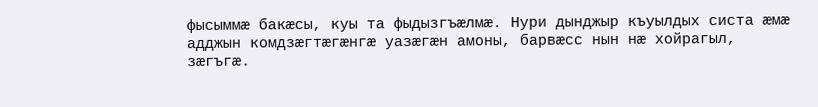фысыммæ бакæсы, куы та фыдызгъæлмæ. Нури дынджыр къуылдых систа æмæ адджын комдзæгтæгæнгæ уазæгæн амоны, барвæсс нын нæ хойрагыл, зæгъгæ.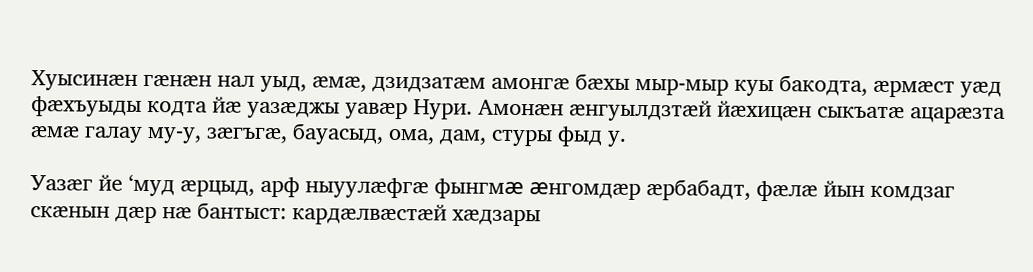Хуысинæн гæнæн нал уыд, æмæ, дзидзатæм амонгæ бæхы мыр-мыр куы бакодта, æрмæст уæд фæхъуыды кодта йæ уазæджы уавæр Нури. Амонæн æнгуылдзтæй йæхицæн сыкъатæ ацарæзта æмæ галау му-у, зæгъгæ, бауасыд, ома, дам, стуры фыд у.

Уазæг йе ‘муд æрцыд, арф ныуулæфгæ фынгмæ æнгомдæр æрбабадт, фæлæ йын комдзаг скæнын дæр нæ бантыст: кардæлвæстæй хæдзары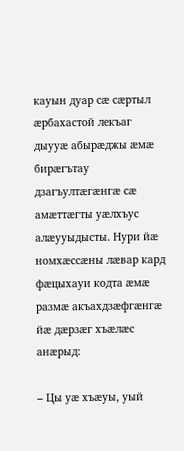кауын дуар сæ сæртыл æрбахастой лекъаг дыууæ абырæджы æмæ бирæгътау дзагъултæгæнгæ сæ амæттæгты уæлхъус алæууыдысты. Нури йæ номхæссæны лæвар кард фæцыхауи кодта æмæ размæ акъахдзæфгæнгæ йæ дæрзæг хъæлæс анæрыд:

– Цы уæ хъæуы, уый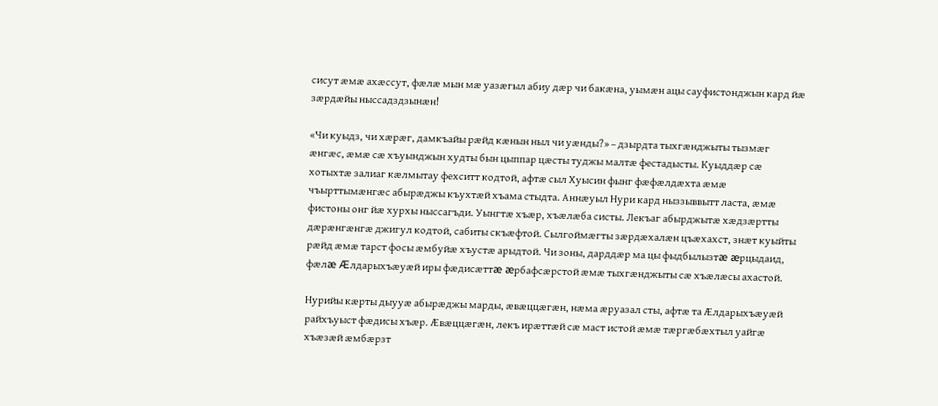сисут æмæ ахæссут, фæлæ мын мæ уазæгыл абиу дæр чи бакæна, уымæн ацы сауфистонджын кард йæ зæрдæйы ныссадздзынæн!

«Чи куыдз, чи хæрæг, дамкъайы рæйд кæнын ныл чи уæнды?» – дзырдта тыхгæнджыты тызмæг æнгæс, æмæ сæ хъуынджын худты бын цыппар цæсты туджы малтæ фестадысты. Куыддæр сæ хотыхтæ залиаг кæлмытау фехситт кодтой, афтæ сыл Хуысин фынг фæфæлдæхта æмæ чъырттымæнгæс абырæджы къухтæй хъама стыдта. Аннæуыл Нури кард ныззыввытт ласта, æмæ фистоны онг йæ хурхы ныссагъди. Уынгтæ хъæр, хъæлæба систы. Лекъаг абырджытæ хæдзæртты дæрæнгæнгæ джигул кодтой, сабиты скъæфтой. Сылгоймæгты зæрдæхалæн цъæхахст, знæт куыйты рæйд æмæ тарст фосы æмбуйæ хъустæ арыдтой. Чи зоны, дарддæр ма цы фыдбылызтæ æрцыдаид, фæлæ Æлдарыхъæуæй иры фæдисæттæ æрбафсæрстой æмæ тыхгæнджыты сæ хъæлæсы ахастой.

Нурийы кæрты дыууæ абырæджы марды, æвæццæгæн, нæма æруазал сты, афтæ та Æлдарыхъæуæй райхъуыст фæдисы хъæр. Æвæццæгæн, лекъ ирæттæй сæ маст истой æмæ тæргæбæхтыл уайгæ хъæзæй æмбæрзт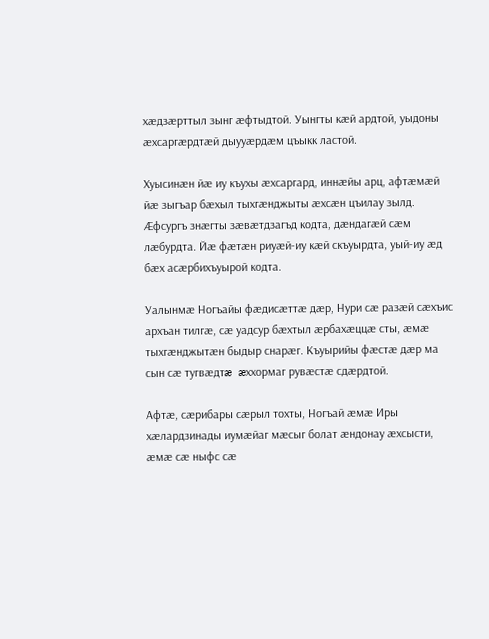хæдзæрттыл зынг æфтыдтой. Уынгты кæй ардтой, уыдоны æхсаргæрдтæй дыууæрдæм цъыкк ластой.

Хуысинæн йæ иу къухы æхсаргард, иннæйы арц, афтæмæй йæ зыгъар бæхыл тыхгæнджыты æхсæн цъилау зылд. Æфсургъ знæгты зæвæтдзагъд кодта, дæндагæй сæм лæбурдта. Йæ фæтæн риуæй-иу кæй скъуырдта, уый-иу æд бæх асæрбихъуырой кодта.

Уалынмæ Ногъайы фæдисæттæ дæр, Нури сæ разæй сæхъис архъан тилгæ, сæ уадсур бæхтыл æрбахæццæ сты, æмæ тыхгæнджытæн быдыр снарæг. Къуырийы фæстæ дæр ма сын сæ тугвæдтæ æххормаг рувæстæ сдæрдтой.

Афтæ, сæрибары сæрыл тохты, Ногъай æмæ Иры хæлардзинады иумæйаг мæсыг болат æндонау æхсысти, æмæ сæ ныфс сæ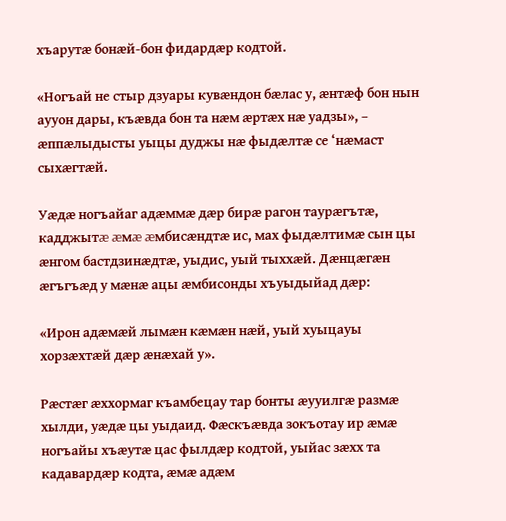хъарутæ бонæй-бон фидардæр кодтой.

«Ногъай не стыр дзуары кувæндон бæлас у, æнтæф бон нын аууон дары, къæвда бон та нæм æртæх нæ уадзы», – æппæлыдысты уыцы дуджы нæ фыдæлтæ се ‘нæмаст сыхæгтæй.

Уæдæ ногъайаг адæммæ дæр бирæ рагон таурæгътæ, кадджытæ æмæ æмбисæндтæ ис, мах фыдæлтимæ сын цы æнгом бастдзинæдтæ, уыдис, уый тыххæй. Дæнцæгæн æгъгъæд у мæнæ ацы æмбисонды хъуыдыйад дæр:

«Ирон адæмæй лымæн кæмæн нæй, уый хуыцауы хорзæхтæй дæр æнæхай у».

Рæстæг æххормаг къамбецау тар бонты æууилгæ размæ хылди, уæдæ цы уыдаид. Фæскъæвда зокъотау ир æмæ ногъайы хъæутæ цас фылдæр кодтой, уыйас зæхх та кадавардæр кодта, æмæ адæм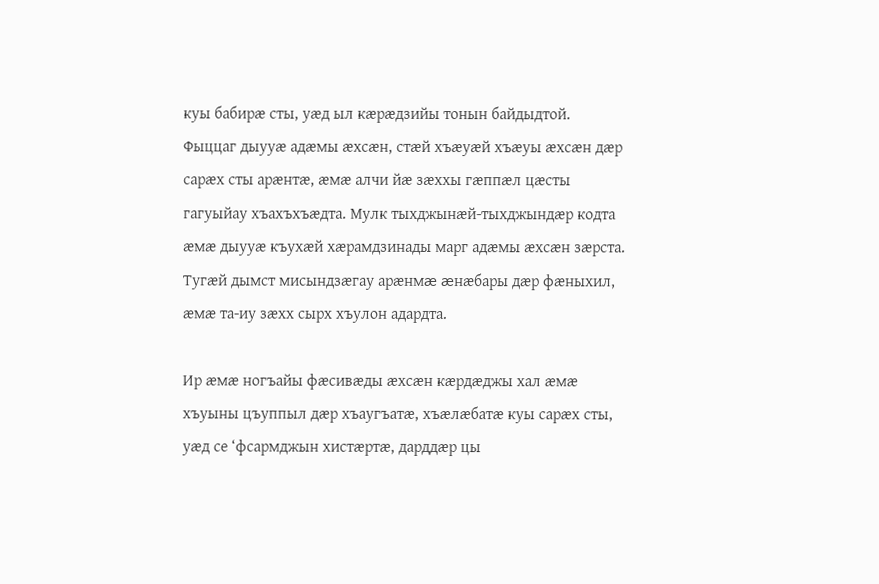куы бабирæ сты, уæд ыл кæрæдзийы тонын байдыдтой. Фыццаг дыууæ адæмы æхсæн, стæй хъæуæй хъæуы æхсæн дæр сарæх сты арæнтæ, æмæ алчи йæ зæххы гæппæл цæсты гагуыйау хъахъхъæдта. Мулк тыхджынæй-тыхджындæр кодта æмæ дыууæ къухæй хæрамдзинады марг адæмы æхсæн зæрста. Тугæй дымст мисындзæгау арæнмæ æнæбары дæр фæныхил, æмæ та-иу зæхх сырх хъулон адардта.

Ир æмæ ногъайы фæсивæды æхсæн кæрдæджы хал æмæ хъуыны цъуппыл дæр хъаугъатæ, хъæлæбатæ куы сарæх сты, уæд се ‘фсармджын хистæртæ, дарддæр цы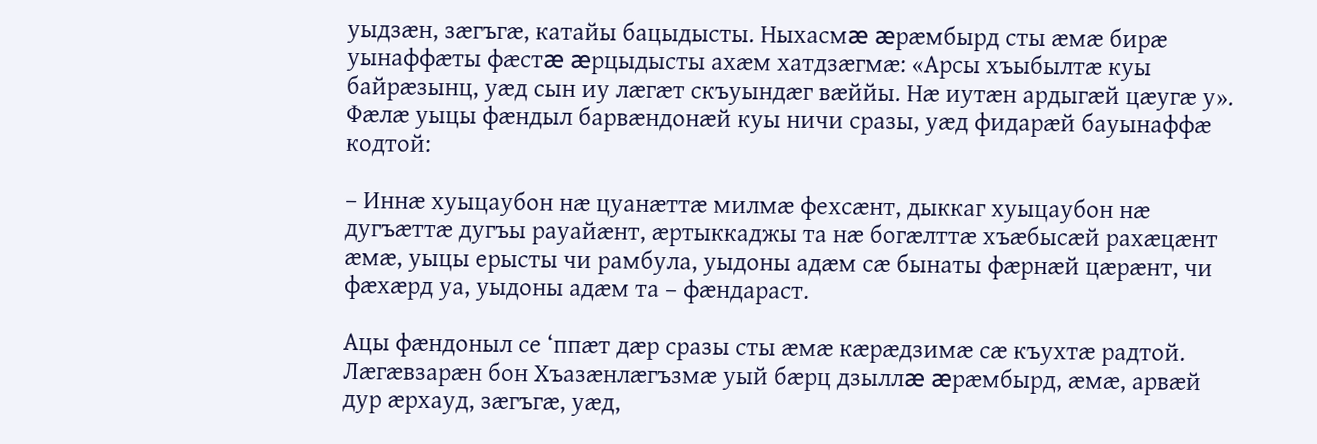уыдзæн, зæгъгæ, катайы бацыдысты. Ныхасмæ æрæмбырд сты æмæ бирæ уынаффæты фæстæ æрцыдысты ахæм хатдзæгмæ: «Арсы хъыбылтæ куы байрæзынц, уæд сын иу лæгæт скъуындæг вæййы. Нæ иутæн ардыгæй цæугæ у». Фæлæ уыцы фæндыл барвæндонæй куы ничи сразы, уæд фидарæй бауынаффæ кодтой:

– Иннæ хуыцаубон нæ цуанæттæ милмæ фехсæнт, дыккаг хуыцаубон нæ дугъæттæ дугъы рауайæнт, æртыккаджы та нæ богæлттæ хъæбысæй рахæцæнт æмæ, уыцы ерысты чи рамбула, уыдоны адæм сæ бынаты фæрнæй цæрæнт, чи фæхæрд уа, уыдоны адæм та – фæндараст.

Ацы фæндоныл се ‘ппæт дæр сразы сты æмæ кæрæдзимæ сæ къухтæ радтой. Лæгæвзарæн бон Хъазæнлæгъзмæ уый бæрц дзыллæ æрæмбырд, æмæ, арвæй дур æрхауд, зæгъгæ, уæд,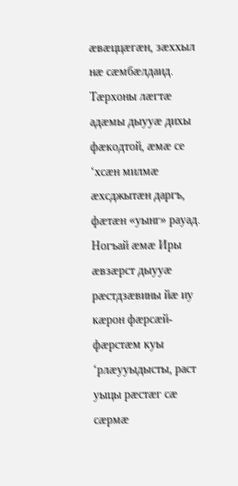æвæццæгæн, зæххыл нæ сæмбæлдаид. Тæрхоны лæгтæ адæмы дыууæ дихы фæкодтой, æмæ се ‘хсæн милмæ æхсджытæн даргъ, фæтæн «уынг» рауад. Ногъай æмæ Иры æвзæрст дыууæ рæстдзæвины йæ иу кæрон фæрсæй-фæрстæм куы ‘рлæууыдысты, раст уыцы рæстæг сæ сæрмæ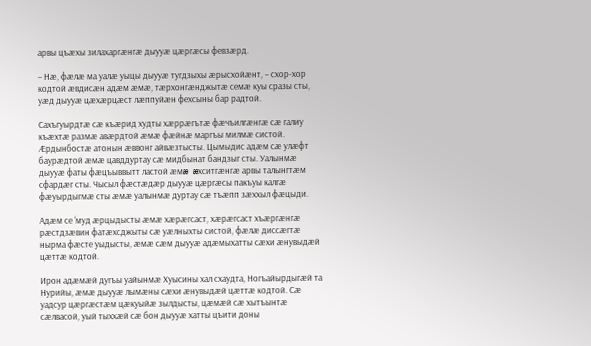арвы цъæхы зилахаргæнгæ дыууæ цæргæсы февзæрд.

– Нæ, фæлæ ма уалæ уыцы дыууæ тугдзыхы æрысхойæнт, – схор-хор кодтой æвдисæн адæм æмæ, тæрхонгæнджытæ семæ куы сразы сты, уæд дыууæ цæхæрцæст лæппуйæн фехсыны бар радтой.

Сахъгуырдтæ сæ къæрид худты хæррæгътæ фæчъилгæнгæ сæ галиу къæхтæ размæ авæрдтой æмæ фæйнæ маргъы милмæ систой. Æрдынбостæ атонын æввонг айвæзтысты. Цымыдис адæм сæ улæфт баурæдтой æмæ цавддуртау сæ мидбынат бандзыг сты. Уалынмæ дыууæ фаты фæцъыввытт ластой æмæ æхситгæнгæ арвы талынгтæм сфардæг сты. Чысыл фæстæдæр дыууæ цæргæсы пакъуы калгæ фæуырдыгмæ сты æмæ уалынмæ дуртау сæ тъæпп зæххыл фæцыди.

Адæм се ‘муд æрцыдысты æмæ хæрæгсаст, хæрæгсаст хъæргæнгæ рæстдзæвин фатæхсджыты сæ уæлныхты систой, фæлæ диссæгтæ нырма фæсте уыдысты, æмæ сæм дыууæ адæмыхатты сæхи æнувыдæй цæттæ кодтой.

Ирон адæмæй дугъы уайынмæ Хуысины хал схаудта, Ногъайырдыгæй та Нурийы, æмæ дыууæ лымæны сæхи æнувыдæй цæттæ кодтой. Сæ уадсур цæргæстæм цæкуыйæ зылдысты, цæмæй сæ хытъынтæ сæлвасой, уый тыххæй сæ бон дыууæ хатты цъити доны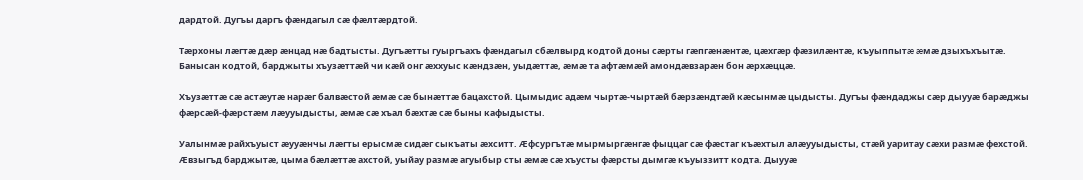дардтой. Дугъы даргъ фæндагыл сæ фæлтæрдтой.

Тæрхоны лæгтæ дæр æнцад нæ бадтысты. Дугъæтты гуыргъахъ фæндагыл сбæлвырд кодтой доны сæрты гæпгæнæнтæ, цæхгæр фæзилæнтæ, къуыппытæ æмæ дзыхъхъытæ. Банысан кодтой, барджыты хъузæттæй чи кæй онг æххуыс кæндзæн, уыдæттæ, æмæ та афтæмæй амондæвзарæн бон æрхæццæ.

Хъузæттæ сæ астæутæ нарæг балвæстой æмæ сæ бынæттæ бацахстой. Цымыдис адæм чыртæ-чыртæй бæрзæндтæй кæсынмæ цыдысты. Дугъы фæндаджы сæр дыууæ барæджы фæрсæй-фæрстæм лæууыдысты, æмæ сæ хъал бæхтæ сæ быны кафыдысты.

Уалынмæ райхъуыст æууæнчы лæгты ерысмæ сидæг сыкъаты æхситт. Æфсургътæ мырмыргæнгæ фыццаг сæ фæстаг къæхтыл алæууыдысты, стæй уаритау сæхи размæ фехстой. Æвзыгъд барджытæ, цыма бæлæттæ ахстой, уыйау размæ агуыбыр сты æмæ сæ хъусты фæрсты дымгæ къуыззитт кодта. Дыууæ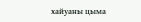хайуаны цыма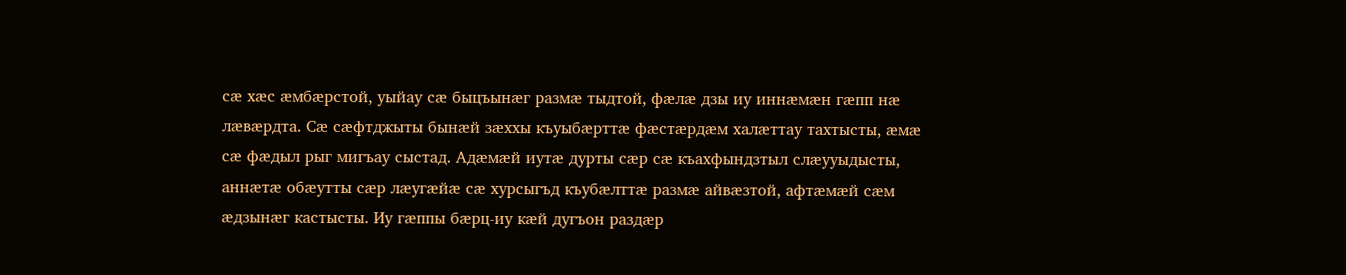сæ хæс æмбæрстой, уыйау сæ быцъынæг размæ тыдтой, фæлæ дзы иу иннæмæн гæпп нæ лæвæрдта. Сæ сæфтджыты бынæй зæххы къуыбæрттæ фæстæрдæм халæттау тахтысты, æмæ сæ фæдыл рыг мигъау сыстад. Адæмæй иутæ дурты сæр сæ къахфындзтыл слæууыдысты, аннæтæ обæутты сæр лæугæйæ сæ хурсыгъд къубæлттæ размæ айвæзтой, афтæмæй сæм æдзынæг кастысты. Иу гæппы бæрц-иу кæй дугъон раздæр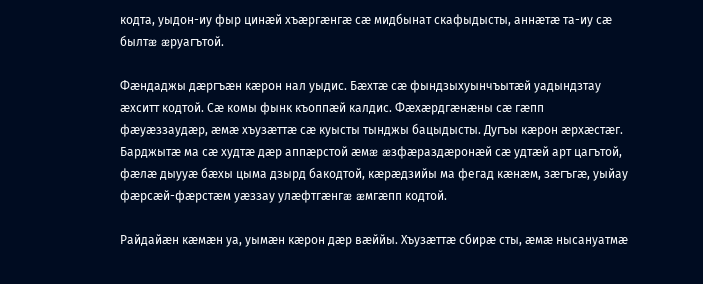кодта, уыдон-иу фыр цинæй хъæргæнгæ сæ мидбынат скафыдысты, аннæтæ та-иу сæ былтæ æруагътой.

Фæндаджы дæргъæн кæрон нал уыдис. Бæхтæ сæ фындзыхуынчъытæй уадындзтау æхситт кодтой. Сæ комы фынк къоппæй калдис. Фæхæрдгæнæны сæ гæпп фæуæззаудæр, æмæ хъузæттæ сæ куысты тынджы бацыдысты. Дугъы кæрон æрхæстæг. Барджытæ ма сæ худтæ дæр аппæрстой æмæ æзфæраздæронæй сæ удтæй арт цагътой, фæлæ дыууæ бæхы цыма дзырд бакодтой, кæрæдзийы ма фегад кæнæм, зæгъгæ, уыйау фæрсæй-фæрстæм уæззау улæфтгæнгæ æмгæпп кодтой.

Райдайæн кæмæн уа, уымæн кæрон дæр вæййы. Хъузæттæ сбирæ сты, æмæ нысануатмæ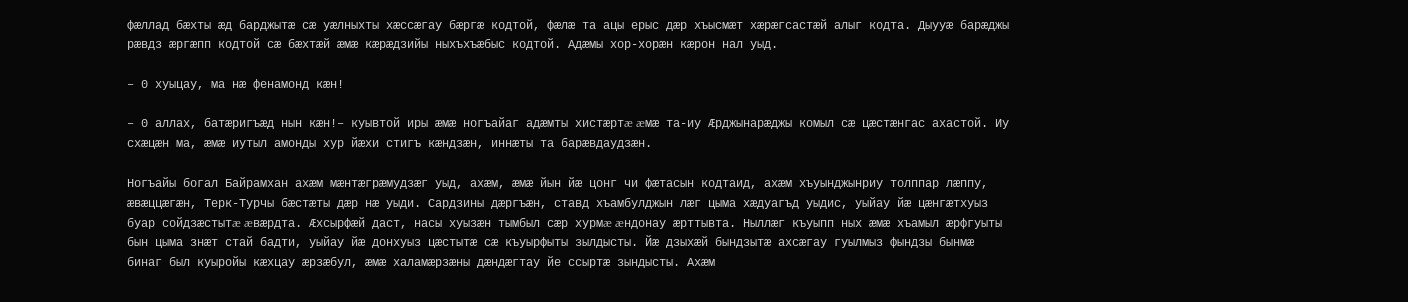фæллад бæхты æд барджытæ сæ уæлныхты хæссæгау бæргæ кодтой, фæлæ та ацы ерыс дæр хъысмæт хæрæгсастæй алыг кодта. Дыууæ барæджы рæвдз æргæпп кодтой сæ бæхтæй æмæ кæрæдзийы ныхъхъæбыс кодтой. Адæмы хор-хорæн кæрон нал уыд.

– 0 хуыцау, ма нæ фенамонд кæн!

– 0 аллах, батæригъæд нын кæн!– куывтой иры æмæ ногъайаг адæмты хистæртæ æмæ та-иу Æрджынарæджы комыл сæ цæстæнгас ахастой. Иу схæцæн ма, æмæ иутыл амонды хур йæхи стигъ кæндзæн, иннæты та барæвдаудзæн.

Ногъайы богал Байрамхан ахæм мæнтæгрæмудзæг уыд, ахæм, æмæ йын йæ цонг чи фæтасын кодтаид, ахæм хъуынджынриу толппар лæппу, æвæццæгæн, Терк-Турчы бæстæты дæр нæ уыди. Сардзины дæргъæн, ставд хъамбулджын лæг цыма хæдуагъд уыдис, уыйау йæ цæнгæтхуыз буар сойдзæстытæ æвæрдта. Æхсырфæй даст, насы хуызæн тымбыл сæр хурмæ æндонау æрттывта. Ныллæг къуыпп ных æмæ хъамыл æрфгуыты бын цыма знæт стай бадти, уыйау йæ донхуыз цæстытæ сæ къуырфыты зылдысты. Йæ дзыхæй бындзытæ ахсæгау гуылмыз фындзы бынмæ бинаг был куыройы кæхцау æрзæбул, æмæ халамæрзæны дæндæгтау йе ссыртæ зындысты. Ахæм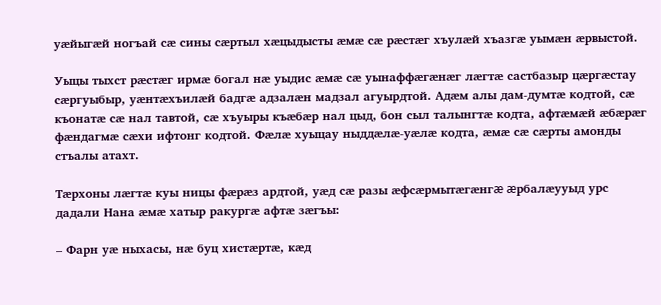уæйыгæй ногъай сæ сины сæртыл хæцыдысты æмæ сæ рæстæг хъулæй хъазгæ уымæн æрвыстой.

Уыцы тыхст рæстæг ирмæ богал нæ уыдис æмæ сæ уынаффæгæнæг лæгтæ састбазыр цæргæстау сæргуыбыр, уæнтæхъилæй бадгæ адзалæн мадзал агуырдтой. Адæм алы дам-думтæ кодтой, сæ къонатæ сæ нал тавтой, сæ хъуыры къæбæр нал цыд, бон сыл талынгтæ кодта, афтæмæй æбæрæг фæндагмæ сæхи ифтонг кодтой. Фæлæ хуыцау ныддæлæ-уæлæ кодта, æмæ сæ сæрты амонды стъалы атахт.

Тæрхоны лæгтæ куы ницы фæрæз ардтой, уæд сæ разы æфсæрмытæгæнгæ æрбалæууыд урс дадали Нана æмæ хатыр ракургæ афтæ зæгъы:

– Фарн уæ ныхасы, нæ буц хистæртæ, кæд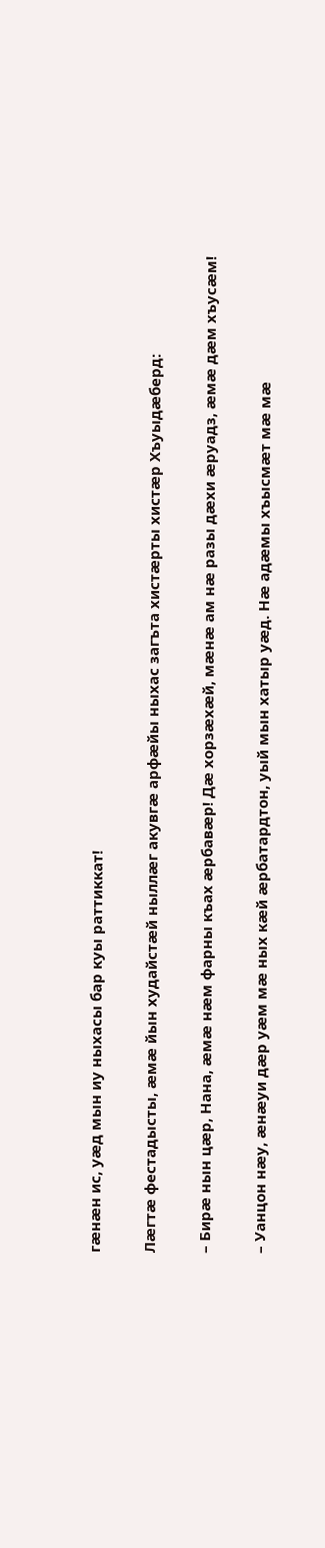гæнæн ис, уæд мын иу ныхасы бар куы раттиккат!

Лæгтæ фестадысты, æмæ йын худайстæй ныллæг акувгæ арфæйы ныхас загъта хистæрты хистæр Хъуыдæберд:

– Бирæ нын цæр, Нана, æмæ нæм фарны къах æрбавæр! Дæ хорзæхæй, мæнæ ам нæ разы дæхи æруадз, æмæ дæм хъусæм!

– Уанцон нæу, æнæуи дæр уæм мæ ных кæй æрбатардтон, уый мын хатыр уæд. Нæ адæмы хъысмæт мæ мæ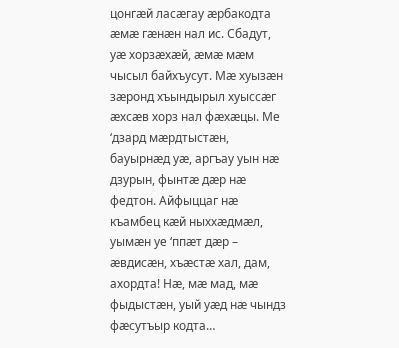цонгæй ласæгау æрбакодта æмæ гæнæн нал ис. Сбадут, уæ хорзæхæй, æмæ мæм чысыл байхъусут. Мæ хуызæн зæронд хъындырыл хуыссæг æхсæв хорз нал фæхæцы. Ме ‘дзард мæрдтыстæн, бауырнæд уæ, аргъау уын нæ дзурын, фынтæ дæр нæ федтон. Айфыццаг нæ къамбец кæй ныххæдмæл, уымæн уе ‘ппæт дæр – æвдисæн, хъæстæ хал, дам, ахордта! Нæ, мæ мад, мæ фыдыстæн, уый уæд нæ чындз фæсутъыр кодта…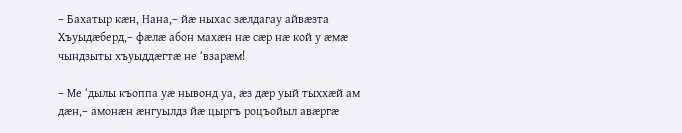– Бахатыр кæн, Нана,– йæ ныхас зæлдагау айвæзта Хъуыдæберд,– фæлæ абон махæн нæ сæр нæ кой у æмæ чындзыты хъуыддæгтæ не ‘взарæм!

– Ме ‘дылы къоппа уæ нывонд уа, æз дæр уый тыххæй ам дæн,– амонæн æнгуылдз йæ цыргъ роцъойыл авæргæ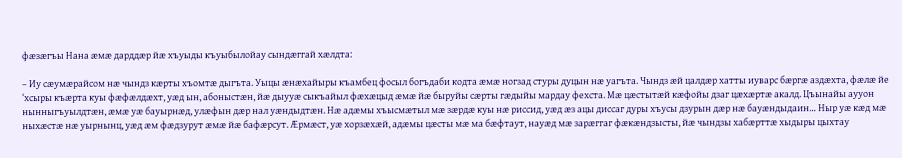фæзæгъы Нана æмæ дарддæр йæ хъуыды къуыбылойау сындæггай хæлдта:

– Иу сæумæрайсом нæ чындз кæрты хъомтæ дыгъта. Уыцы æнæхайыры къамбец фосыл богъдаби кодта æмæ ногзад стуры дуцын нæ уагъта. Чындз æй цалдæр хатты иуварс бæргæ аздæхта, фæлæ йе ‘хсыры къæрта куы фæфæлдæхт, уæд ын, абоныстæн, йæ дыууæ сыкъайыл фæхæцыд æмæ йæ быруйы сæрты гæдыйы мардау фехста. Мæ цæстытæй кæфойы дзаг цæхæртæ акалд. Цъынайы аууон нынныгъуылдтæн, æмæ уæ бауырнæд, улæфын дæр нал уæндыдтæн. Нæ адæмы хъысмæтыл мæ зæрдæ куы нæ риссид, уæд æз ацы диссаг дуры хъусы дзурын дæр нæ бауæндыдаин… Ныр уæ кæд мæ ныхæстæ нæ уырнынц, уæд æм фæдзурут æмæ йæ бафæрсут. Æрмæст, уæ хорзæхæй, адæмы цæсты мæ ма бæфтаут, науæд мæ зарæггаг фæкæндзысты, йæ чындзы хабæрттæ хыдыры цыхтау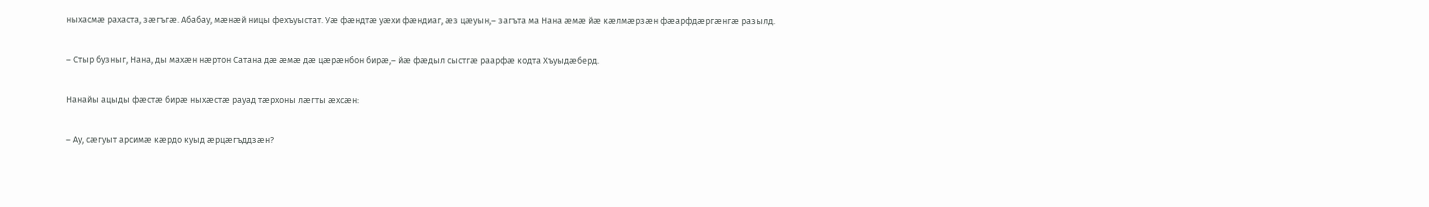ныхасмæ рахаста, зæгъгæ. Абабау, мæнæй ницы фехъуыстат. Уæ фæндтæ уæхи фæндиаг, æз цæуын,– загъта ма Нана æмæ йæ кæлмæрзæн фæарфдæргæнгæ разылд.

– Стыр бузныг, Нана, ды махæн нæртон Сатана дæ æмæ дæ цæрæнбон бирæ,– йæ фæдыл сыстгæ раарфæ кодта Хъуыдæберд.

Нанайы ацыды фæстæ бирæ ныхæстæ рауад тæрхоны лæгты æхсæн:

– Ау, сæгуыт арсимæ кæрдо куыд æрцæгъддзæн?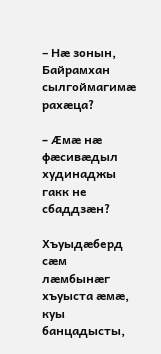– Нæ зонын, Байрамхан сылгоймагимæ рахæца?

– Æмæ нæ фæсивæдыл худинаджы гакк не сбаддзæн?

Хъуыдæберд сæм лæмбынæг хъуыста æмæ, куы банцадысты,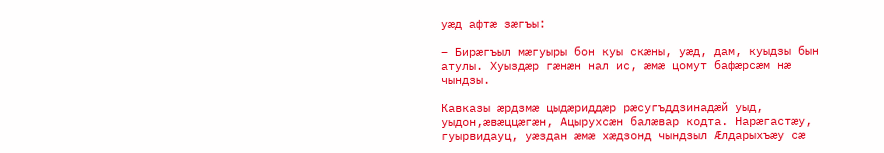уæд афтæ зæгъы:

– Бирæгъыл мæгуыры бон куы скæны, уæд, дам, куыдзы бын атулы. Хуыздæр гæнæн нал ис, æмæ цомут бафæрсæм нæ чындзы.

Кавказы æрдзмæ цыдæриддæр рæсугъддзинадæй уыд, уыдон,æвæццæгæн, Ацырухсæн балæвар кодта. Нарæгастæу, гуырвидауц, уæздан æмæ хæдзонд чындзыл Æлдарыхъæу сæ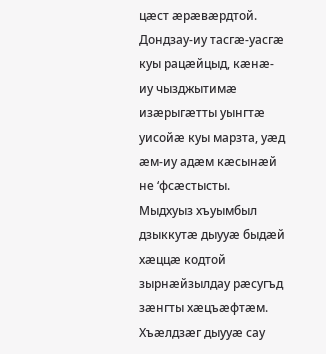цæст æрæвæрдтой. Дондзау-иу тасгæ-уасгæ куы рацæйцыд, кæнæ-иу чызджытимæ изæрыгæтты уынгтæ уисойæ куы марзта, уæд æм-иу адæм кæсынæй не ‘фсæстысты. Мыдхуыз хъуымбыл дзыккутæ дыууæ быдæй хæццæ кодтой зырнæйзылдау рæсугъд зæнгты хæцъæфтæм. Хъæлдзæг дыууæ сау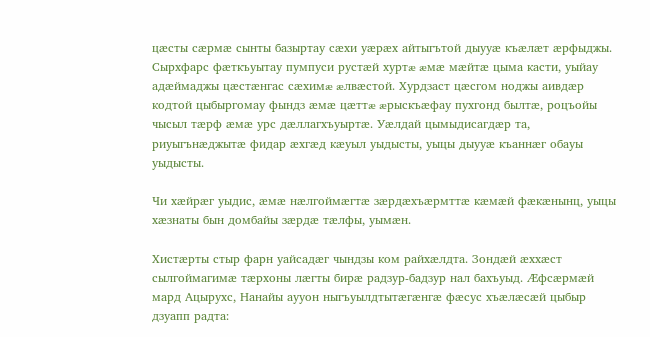цæсты сæрмæ сынты базыртау сæхи уæрæх айтыгътой дыууæ къæлæт æрфыджы. Сырхфарс фæткъуытау пумпуси рустæй хуртæ æмæ мæйтæ цыма касти, уыйау адæймаджы цæстæнгас сæхимæ æлвæстой. Хурдзаст цæсгом ноджы аивдæр кодтой цыбыргомау фындз æмæ цæттæ æрыскъæфау пухгонд былтæ, роцъойы чысыл тæрф æмæ урс дæллагхъуыртæ. Уæлдай цымыдисагдæр та, риуыгънæджытæ фидар æхгæд кæуыл уыдысты, уыцы дыууæ къаннæг обауы уыдысты.

Чи хæйрæг уыдис, æмæ нæлгоймæгтæ зæрдæхъæрмттæ кæмæй фæкæнынц, уыцы хæзнаты бын домбайы зæрдæ тæлфы, уымæн.

Хистæрты стыр фарн уайсадæг чындзы ком райхæлдта. Зондæй æххæст сылгоймагимæ тæрхоны лæгты бирæ радзур-бадзур нал бахъуыд. Æфсæрмæй мард Ацырухс, Нанайы аууон ныгъуылдтытæгæнгæ фæсус хъæлæсæй цыбыр дзуапп радта: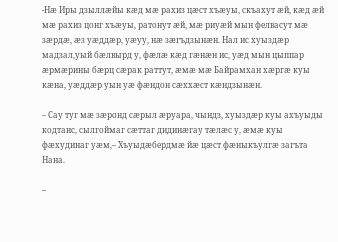-Нæ Иры дзыллæйы кæд мæ рахиз цæст хъæуы, скъахут æй, кæд æй мæ рахиз цонг хъæуы, ратонут æй, мæ риуæй мын фелвасут мæ зæрдæ, æз уæддæр, уæуу, нæ зæгъдзынæн. Нал ис хуыздæр мадзал,уый бæлвырд у, фæлæ кæд гæнæн ис, уæд мын цыппар æрмæрины бæрц сæрак раттут, æмæ мæ Байрамхан хæргæ куы кæна, уæддæр уын уæ фæндон сæххæст кæндзынæн.

– Сау туг мæ зæронд сæрыл æруара, чындз, хуыздæр куы ахъуыды кодтаис, сылгоймаг сæттаг дидинæгау тæлæс у, æмæ куы фæхудинаг уæм,– Хъуыдæбердмæ йæ цæст фæныкъулгæ загъта Нана.

–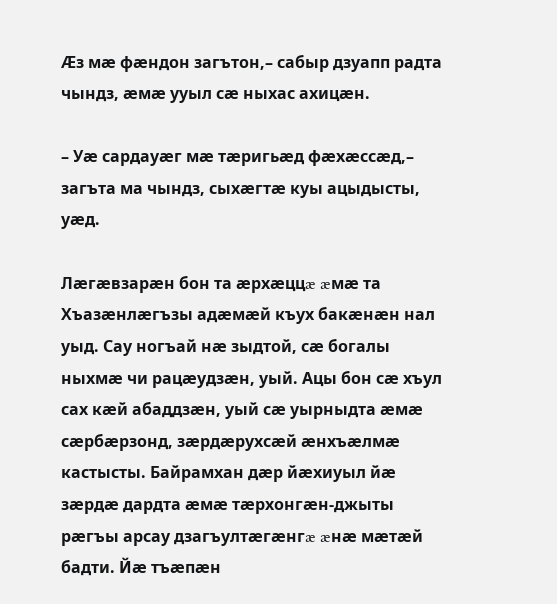Æз мæ фæндон загътон,– сабыр дзуапп радта чындз, æмæ ууыл сæ ныхас ахицæн.

– Уæ сардауæг мæ тæригьæд фæхæссæд,– загъта ма чындз, сыхæгтæ куы ацыдысты, уæд.

Лæгæвзарæн бон та æрхæццæ æмæ та Хъазæнлæгъзы адæмæй къух бакæнæн нал уыд. Сау ногъай нæ зыдтой, сæ богалы ныхмæ чи рацæудзæн, уый. Ацы бон сæ хъул сах кæй абаддзæн, уый сæ уырныдта æмæ сæрбæрзонд, зæрдæрухсæй æнхъæлмæ кастысты. Байрамхан дæр йæхиуыл йæ зæрдæ дардта æмæ тæрхонгæн-джыты рæгъы арсау дзагъултæгæнгæ æнæ мæтæй бадти. Йæ тъæпæн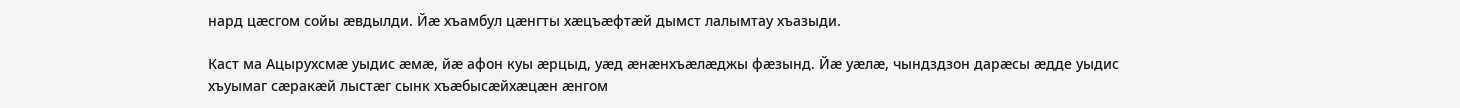нард цæсгом сойы æвдылди. Йæ хъамбул цæнгты хæцъæфтæй дымст лалымтау хъазыди.

Каст ма Ацырухсмæ уыдис æмæ, йæ афон куы æрцыд, уæд æнæнхъæлæджы фæзынд. Йæ уæлæ, чындздзон дарæсы æдде уыдис хъуымаг сæракæй лыстæг сынк хъæбысæйхæцæн æнгом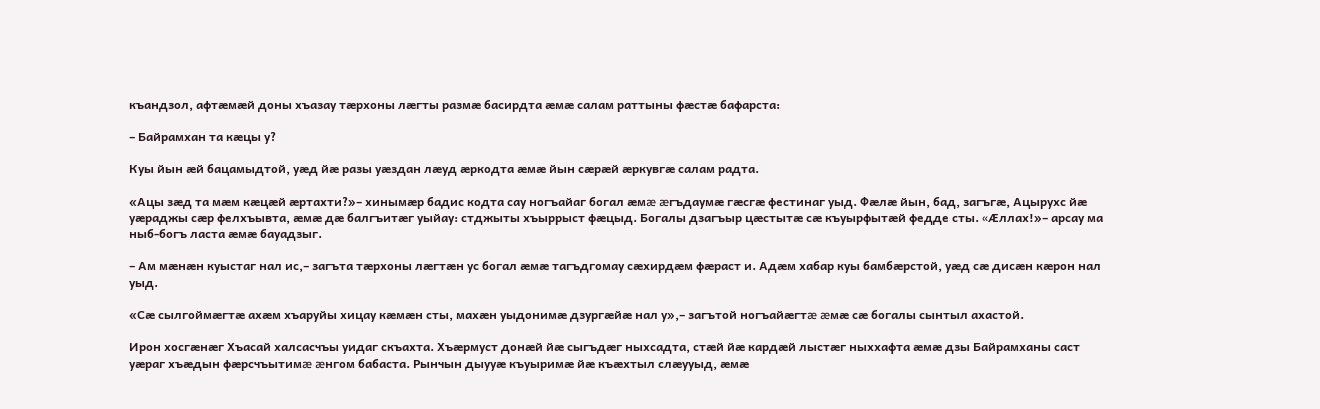къандзол, афтæмæй доны хъазау тæрхоны лæгты размæ басирдта æмæ салам раттыны фæстæ бафарста:

– Байрамхан та кæцы у?

Куы йын æй бацамыдтой, уæд йæ разы уæздан лæуд æркодта æмæ йын сæрæй æркувгæ салам радта.

«Ацы зæд та мæм кæцæй æртахти?»– хинымæр бадис кодта сау ногъайаг богал æмæ æгъдаумæ гæсгæ фестинаг уыд. Фæлæ йын, бад, загъгæ, Ацырухс йæ уæраджы сæр фелхъывта, æмæ дæ балгъитæг уыйау: стджыты хъыррыст фæцыд. Богалы дзагъыр цæстытæ сæ къуырфытæй федде сты. «Æллах!»– арсау ма ныб-богъ ласта æмæ бауадзыг.

– Ам мæнæн куыстаг нал ис,– загъта тæрхоны лæгтæн ус богал æмæ тагъдгомау сæхирдæм фæраст и. Адæм хабар куы бамбæрстой, уæд сæ дисæн кæрон нал уыд.

«Сæ сылгоймæгтæ ахæм хъаруйы хицау кæмæн сты, махæн уыдонимæ дзургæйæ нал у»,– загътой ногъайæгтæ æмæ сæ богалы сынтыл ахастой.

Ирон хосгæнæг Хъасай халсасчъы уидаг скъахта. Хъæрмуст донæй йæ сыгъдæг ныхсадта, стæй йæ кардæй лыстæг ныххафта æмæ дзы Байрамханы саст уæраг хъæдын фæрсчъытимæ æнгом бабаста. Рынчын дыууæ къуыримæ йæ къæхтыл слæууыд, æмæ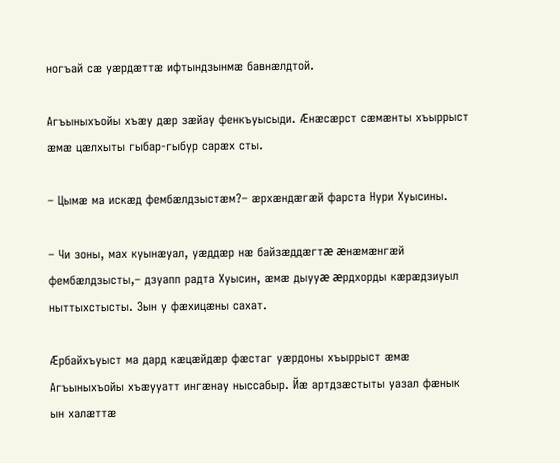ногъай сæ уæрдæттæ ифтындзынмæ бавнæлдтой.

Агъыныхъойы хъæу дæр зæйау фенкъуысыди. Æнæсæрст сæмæнты хъыррыст æмæ цæлхыты гыбар-гыбур сарæх сты.

– Цымæ ма искæд фембæлдзыстæм?– æрхæндæгæй фарста Нури Хуысины.

– Чи зоны, мах куынæуал, уæддæр нæ байзæддæгтæ æнæмæнгæй фембæлдзысты,– дзуапп радта Хуысин, æмæ дыууæ æрдхорды кæрæдзиуыл ныттыхстысты. Зын у фæхицæны сахат.

Æрбайхъуыст ма дард кæцæйдæр фæстаг уæрдоны хъыррыст æмæ Агъыныхъойы хъæууатт ингæнау ныссабыр. Йæ артдзæстыты уазал фæнык ын халæттæ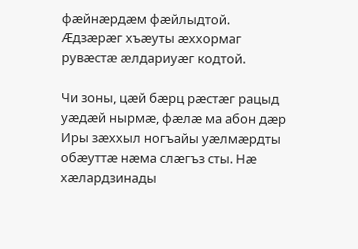фæйнæрдæм фæйлыдтой. Æдзæрæг хъæуты æххормаг рувæстæ æлдариуæг кодтой.

Чи зоны, цæй бæрц рæстæг рацыд уæдæй нырмæ, фæлæ ма абон дæр Иры зæххыл ногъайы уæлмæрдты обæуттæ нæма слæгъз сты. Нæ хæлардзинады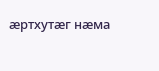æртхутæг нæма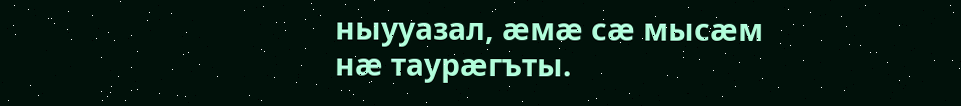ныууазал, æмæ сæ мысæм нæ таурæгъты.